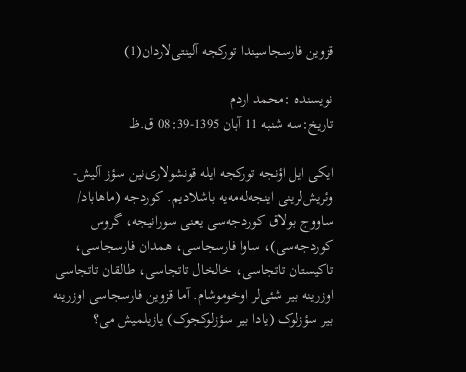قزوین فارسجاسیندا تورکجه آلینتی‌لاردان(1)

نویسنده :محمد اردم
تاریخ:سه شنبه 11 آبان 1395-08:39 ق.ظ

ایکی ایل اؤنجه تورکجه ایله قونشولاری‌نین سؤز آلیش-وئریش‌لرینی اینجه‌له‌مه‌یه باشلادیم. کوردجه (ماهاباد/ ساووج بولاق کوردجه‌سی یعنی سورانیجه‌، گروس کوردجه‌سی)، ساوا فارسجاسی، همدان فارسجاسی، تاکیستان تاتجاسی، خالخال تاتجاسی، طالقان تاتجاسی اوزرینه بیر شئی‌لر اوخوموشام. آما قزوین فارسجاسی اوزرینه بیر سؤزلوک (یادا بیر سؤزلوکجوک) یازیلمیش می؟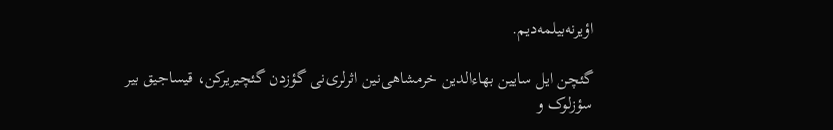اؤیرنه‌بیلمه‌دیم.

گئچن ایل سایین بهاءالدین خرمشاهی‌نین اثرلری‌نی گؤزدن گئچیریرکن، قیساجیق بیر سؤزلوک و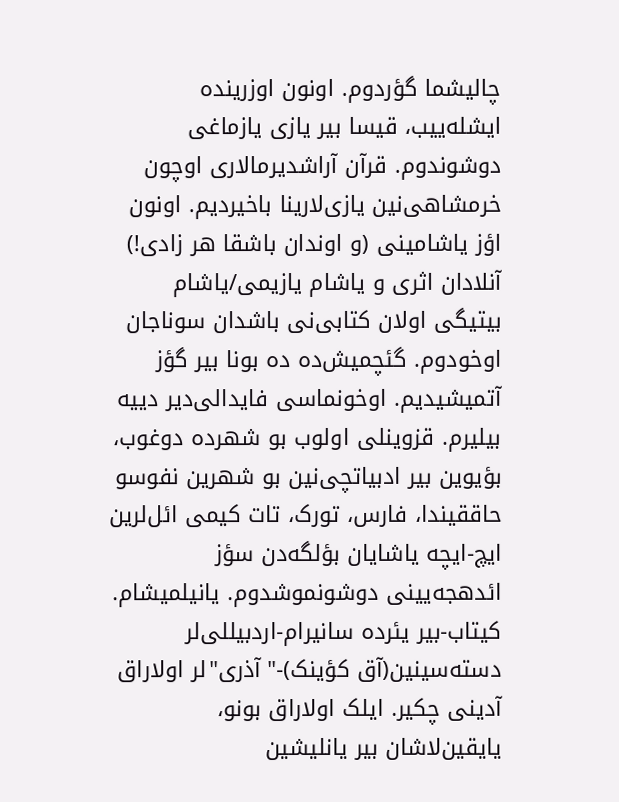چالیشما گؤردوم. اونون اوزرینده ایشله‌ییب، قیسا بیر یازی یازماغی دوشوندوم. قرآن آراشدیرمالاری اوچون خرمشاهی‌نین یازی‌لارینا باخیردیم. اونون اؤز یاشامینی (و اوندان باشقا هر زادی!) آنلادان اثری و یاشام یازیمی/یاشام بیتیگی اولان کتابی‌نی باشدان سوناجان اوخودوم. گئچمیش‌ده ده بونا بیر گؤز آتمیشیدیم. اوخونماسی فایدالی‌دیر دییه بیلیرم. قزوینلی اولوب بو شهرده دوغوب، بؤیوین بیر ادبیاتچی‌نین بو شهرین نفوسو حاققیندا، فارس، تورک، تات کیمی ائل‌لرین ایچ-ایچه یاشایان بؤلگه‌دن سؤز ائدهجه‌یینی دوشونموشدوم. یانیلمیشام. کیتاب-بیر یئرده سانیرام-اردبیللی‌لر دسته‌سینین(آق کؤینک)-"آذری"لر اولاراق آدینی چکیر. ایلک اولاراق بونو، یایقین‌لاشان بیر یانلیشین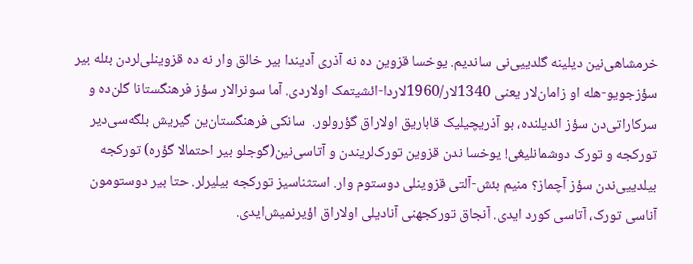خرمشاهی‌نین دیلینه گلدییی‌نی ساندیم. یوخسا قزوین ده نه آذری آدیندا بیر خالق وار نه ده قزوینلی‌لردن بئله بیر سؤزجویو-هله او زامان‌لار یعنی 1340لار/1960لاردا-ائشیتمک اولاردی. آما سونرالار سؤز فرهنگستانا گلن‌ده و سرکاراتی‌دن سؤز ائدیلنده، بو آذریچیلیک قاباریق اولاراق گؤرولور.  سانکی فرهنگستان‌ین گیریش بلگه‌سی‌دیر تورکجه و تورک دوشمانلیغی! یوخسا ندن قزوین تورک‌لریندن و آتاسی‌نین(گوجلو بیر احتمالا گؤره) تورکجه بیلدییی‌ندن سؤز آچماز؟ منیم بئش-آلتی قزوینلی دوستوم وار. استثناسیز تورکجه بیلیرلر. حتا بیر دوستومون آناسی تورک، آتاسی کورد ایدی. آنجاق تورکجهنی آنادیلی اولاراق اؤیرنمیش‌ایدی.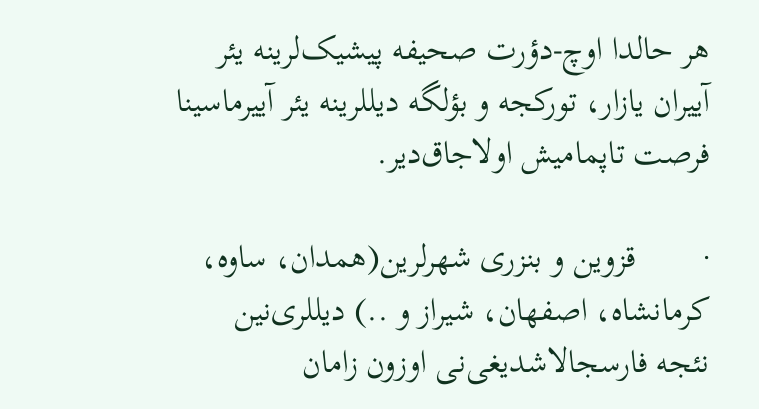هر حالدا اوچ-دؤرت صحیفه پیشیک‌لرینه یئر آییران یازار، تورکجه و بؤلگه‌ دیللرینه یئر آییرماسینا فرصت تاپمامیش اولاجاق‌دیر.

·        قزوین و بنزری شهرلرین(همدان، ساوه، کرمانشاه، اصفهان، شیراز و ..) دیللری‌نین نئجه فارسجالاشدیغی‌نی اوزون زامان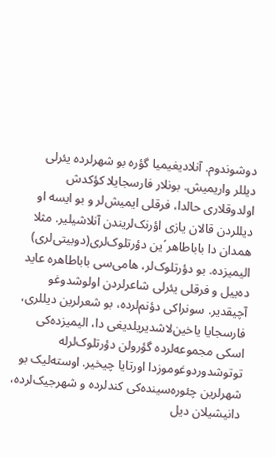دوشوندوم. آنلادیغیمیا گؤره بو شهرلرده یئرلی دیللر واریمیش. بونلار فارسجایلا کؤکدش اولدوقلاری حالدا، فرقلی ایمیش‌لر و بو ایسه او دیللردن قالان یازی اؤرنک‌لریندن آنلاشیلیر. مثلا همدان دا باباطاهر´ین دؤرتلوک‌لری(دوبیتی‌لری) الیمیزده. بو دؤرتلوک‌لر، هامی‌سی باباطاهره عاید ده‌ییل و فرقلی یئرلی شاعرلردن اولوشدوغو آچیقدیر. سونراکی دؤنم‌لرده، بو شعرلرین دیللری، فارسجایا یاخین‌لاشدیریلدیغی دا، الیمیزده‌کی اسکی مجموعه‌لرده گؤرولن دؤرتلوک‌لرله توتوشدوردوغوموزدا اورتایا چیخیر. اوسته‌لیک بو شهرلرین چئوره‌سینده‌کی کندلرده و شهرجیک‌لرده، دانیشیلان دیل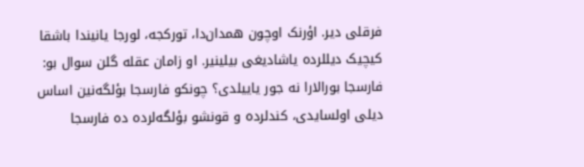فرقلی دیر. اؤرنک اوچون همدان‌دا، تورکجه، لورجا یانیندا باشقا کیچیک دیللرده یاشادیغی بیلینیر. او زامان عقله گلن سوال بو: فارسجا بورالارا نه جور یاییلدی؟ چونکو فارسجا بؤلگه‌نین اساس دیلی اولسایدی، کندلرده و قونشو بؤلگه‌لرده ده فارسجا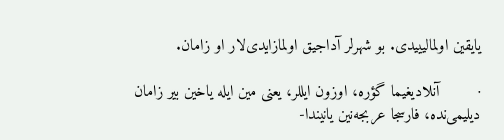یایقین اولمالیییدی. بو شهرلر آداجیق اولمازایدی‌لار او زامان.

·        آنلادیغیما گؤره، اوزون ایللر، یعنی مین ایله یاخین بیر زامان دیلیمی‌نده، فارسجا عربجه‌نین یانیندا-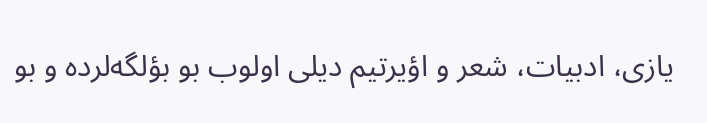یازی، ادبیات، شعر و اؤیرتیم دیلی اولوب بو بؤلگه‌لرده و بو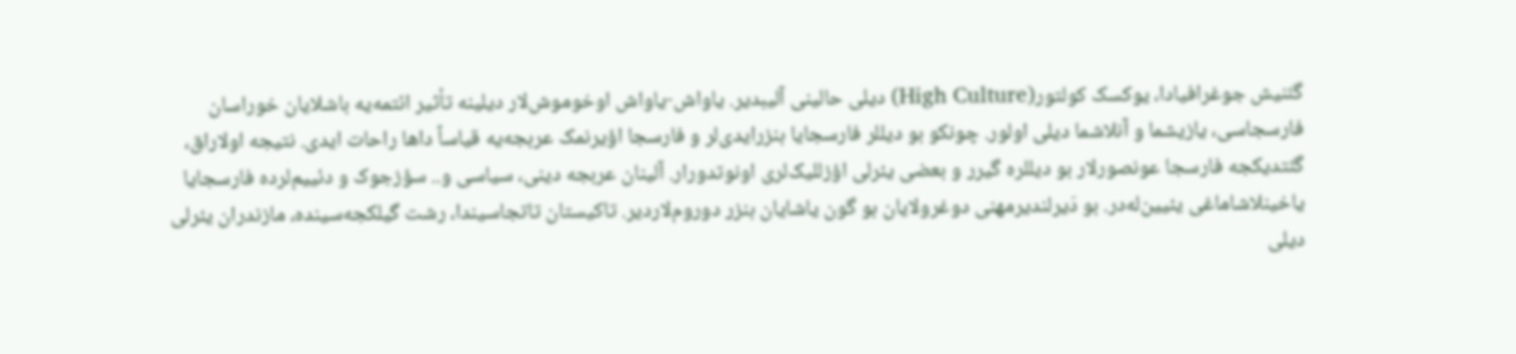گئنیش جوغرافیادا، یوکسک کولتور(High Culture) دیلی حالینی آلیبدیر. یاواش-یاواش اوخوموش‌لار دیلینه تأثیر ائتمه‌یه باشلایان خوراسان فارسجاسی، یازیشما و آنلاشما دیلی اولور. چونکو بو دیللر فارسجایا بنزرایدی‌لر و فارسجا اؤیرنمک‌ عربجه‌یه قیاساً داها راحات ایدی. نتیجه اولاراق، گئتدیکجه فارسجا عونصورلار بو دیللره گیرر و بعضی یئرلی اؤزللیک‌لری اونوتدورار. آلینان عربجه دینی، سیاسی و.. سؤزجوک و دئییم‌لرده فارسجایا یاخینلاشاماغی یئیین‌له‌در. بو دَیرلندیرمهنی دوغرولایان بو گون یاشایان بنزر دوروم‌لاردیر. تاکیستان تاتجاسیندا، رشت گیلکجه‌سینده، مازندران یئرلی دیلی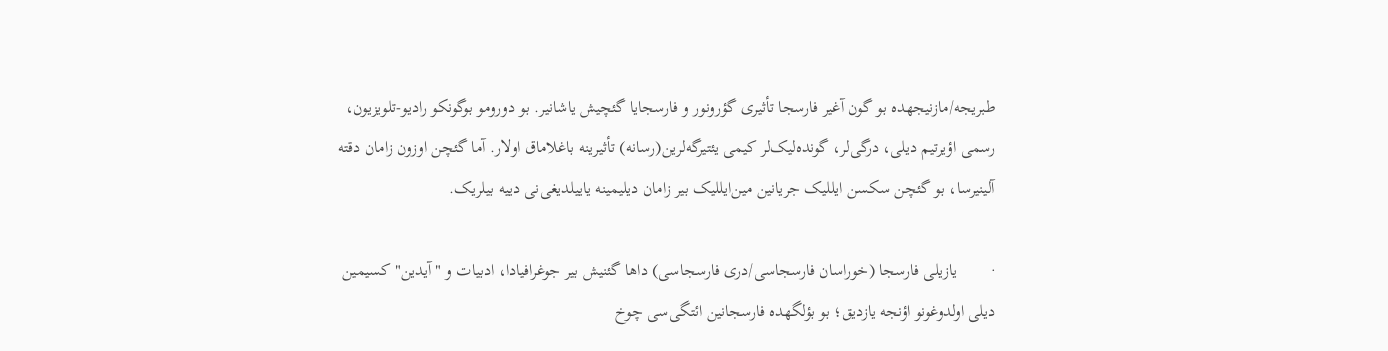طبریجه/مازنیجهده بو گون آغیر فارسجا تأثیری گؤرونور و فارسجایا گئچیش یاشانیر. بو دورومو بوگونکو رادیو-تلویزیون، رسمی اؤیرتیم دیلی، درگی‌لر، گونده‌لیک‌لر کیمی یئتیرگه‌لرین(رسانه) تأثیرینه باغلاماق اولار. آما گئچن اوزون زامان دقته آلینیرسا، بو گئچن سکسن‌ ایللیک جریانین مین‌ایللیک بیر زامان دیلیمینه یاییلدیغی‌نی دییه بیلریک.

·        یازیلی فارسجا (خوراسان فارسجاسی/دری فارسجاسی) داها گئنیش بیر جوغرافیادا، ادبیات و "آیدین" کسیمین دیلی اولدوغونو اؤنجه یازدیق؛ بو بؤلگهده فارسجانین ائتگی‌سی چوخ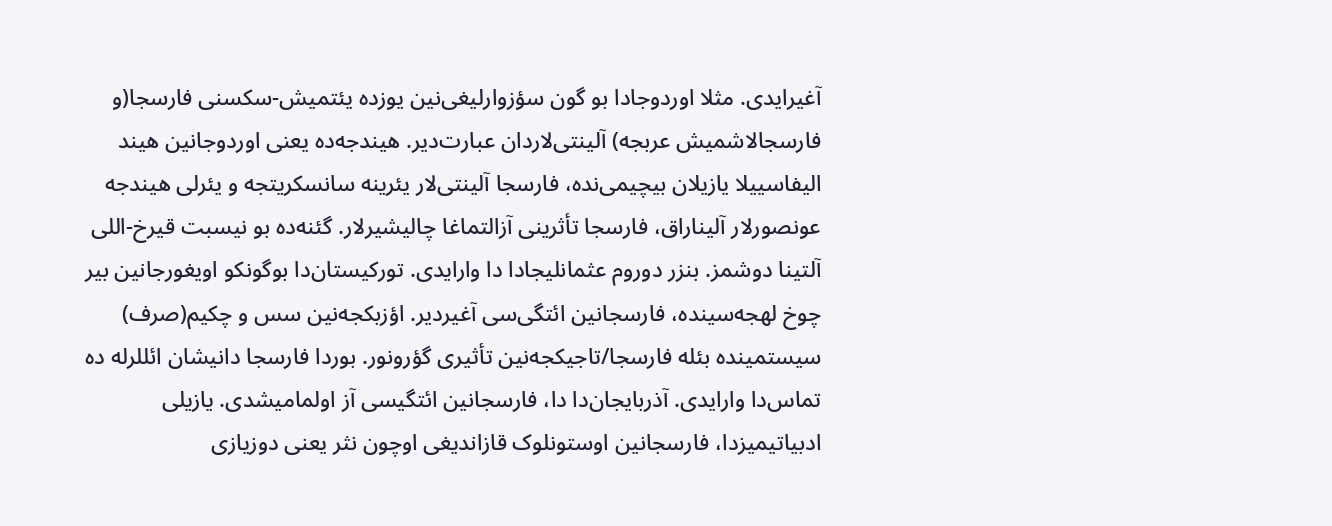آغیرایدی. مثلا اوردوجادا بو گون سؤزوارلیغی‌نین یوزده یئتمیش-سکسنی فارسجا(و فارسجالاشمیش عربجه) آلینتی‌لاردان عبارت‌دیر. هیندجه‌ده یعنی اوردوجانین هیند الیفاسییلا یازیلان بیچیمی‌نده، فارسجا آلینتی‌لار یئرینه سانسکریتجه و یئرلی هیندجه عونصورلار آلیناراق، فارسجا تأثرینی آزالتماغا چالیشیرلار. گئنه‌ده بو نیسبت قیرخ-اللی آلتینا دوشمز. بنزر دوروم عثمانلیجادا دا وارایدی. تورکیستان‌دا بوگونکو اویغورجانین بیر چوخ لهجه‌سینده، فارسجانین ائتگی‌سی آغیردیر. اؤزبکجه‌نین سس و چکیم(صرف) سیستمینده بئله فارسجا/تاجیکجه‌نین تأثیری گؤرونور. بوردا فارسجا دانیشان ائللرله ده تماس‌دا وارایدی. آذربایجان‌دا دا، فارسجانین ائتگیسی آز اولمامیشدی. یازیلی ادبیاتیمیزدا، فارسجانین اوستونلوک قازاندیغی اوچون نثر یعنی دوزیازی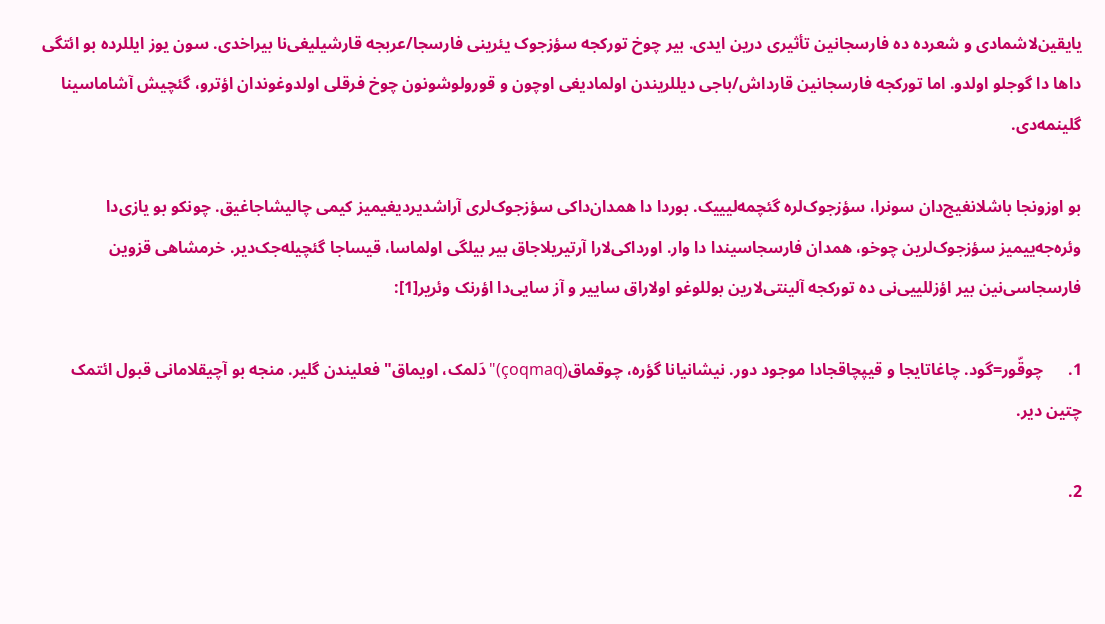یایقین‌لاشمادی و شعرده ده فارسجانین تأثیری درین ایدی. بیر چوخ تورکجه سؤزجوک یئرینی فارسجا/عربجه قارشیلیغی‌نا بیراخدی. سون یوز ایللرده بو ائتگی داها دا گوجلو اولدو. اما تورکجه فارسجانین قارداش/باجی دیللریندن اولمادیغی اوچون و قورولوشونون چوخ فرقلی اولدوغوندان اؤترو، گئچیش آشاماسینا گلینمه‌دی.

بو اوزونجا باشلانغیج‌دان سونرا، سؤزجوک‌لره گئچمه‌لیییک. بوردا دا همدان‌داکی سؤزجوک‌لری آراشدیردیغیمیز کیمی چالیشاجاغیق. چونکو بو یازی‌دا وئره‌جه‌ییمیز سؤزجوک‌لرین چوخو، همدان فارسجاسیندا دا وار. اورداکی‌لارا آرتیریلاجاق بیر بیلگی اولماسا، قیساجا گئچیله‌جک‌دیر. خرمشاهی قزوین فارسجاسی‌نین بیر اؤزللییی‌نی ده تورکجه آلینتی‌لارین بوللوغو اولاراق ساییر و آز سایی‌دا اؤرنک وئریر[1]:

1.      چوقّور=گود. چاغاتایجا و قیپچاقجادا موجود دور. نیشانیانا گؤره، چوقماق(çoqmaq)"دَلمک، اویماق" فعلیندن گلیر. منجه بو آچیقلامانی قبول ائتمک چتین دیر.

2.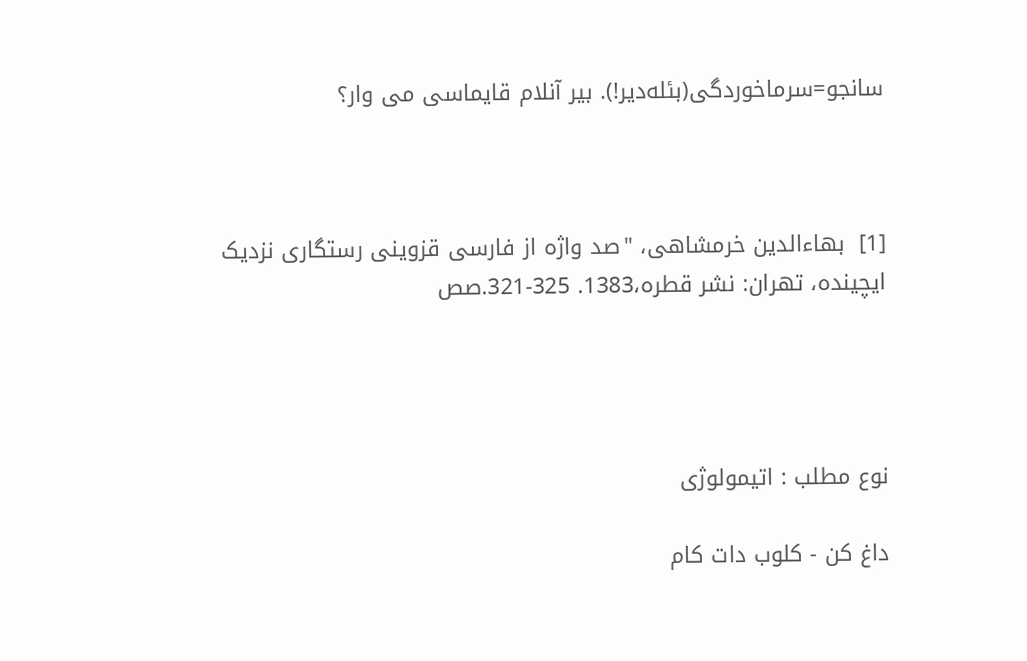سانجو=سرماخوردگی(بئله‌دیر!). بیر آنلام قایماسی می وار؟



[1]  بهاءالدین خرمشاهی، "صد واژه از فارسی قزوینی رستگاری نزدیک ایچینده، تهران: نشر قطره،1383. 325-321.صص




نوع مطلب : اتیمولوژی

داغ کن - کلوب دات کام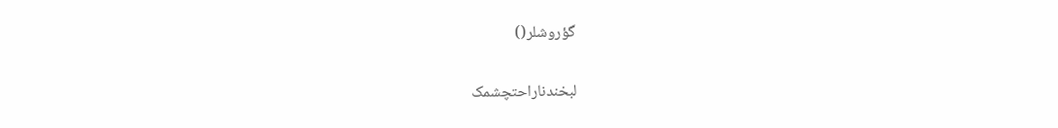گؤروشلر()

لبخندناراحتچشمک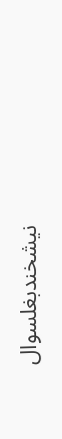نیشخندبغلسوال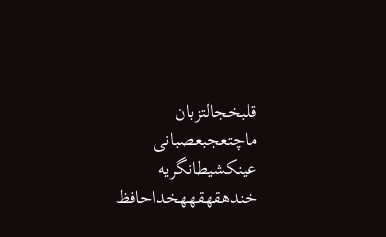قلبخجالتزبان
ماچتعجبعصبانی
عینکشیطانگریه
خندهقهقههخداحافظ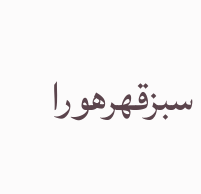سبزقهرهورا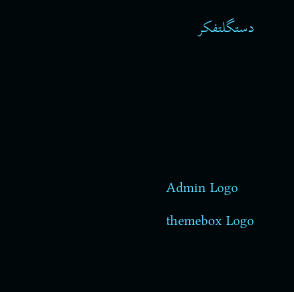دستگلتفکر




Admin Logo
themebox Logo